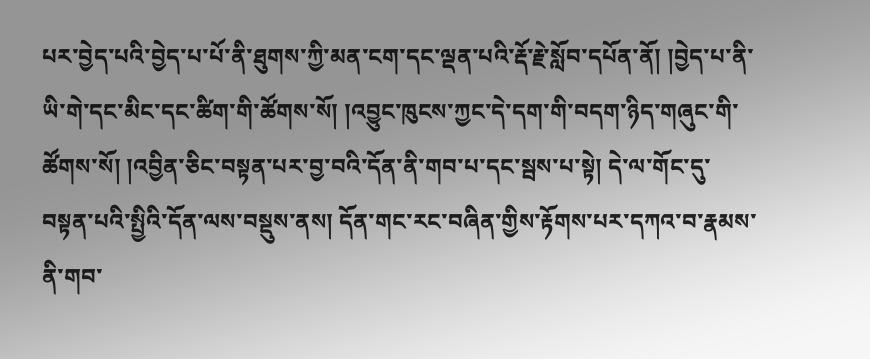པར་བྱེད་པའི་བྱེད་པ་པོ་ནི་ཐུགས་ཀྱི་མན་ངག་དང་ལྡན་པའི་རྡོ་རྗེ་སློབ་དཔོན་ནོ། །བྱེད་པ་ནི་ཡི་གེ་དང་མིང་དང་ཚིག་གི་ཚོགས་སོ། །འབྱུང་ཁུངས་ཀྱང་དེ་དག་གི་བདག་ཉིད་གཞུང་གི་ཚོགས་སོ། །འབྱིན་ཅིང་བསྟན་པར་བྱ་བའི་དོན་ནི་གབ་པ་དང་སྦས་པ་སྟེ། དེ་ལ་གོང་དུ་བསྟན་པའི་སྤྱིའི་དོན་ལས་བསྡུས་ནས། དོན་གང་རང་བཞིན་གྱིས་རྟོགས་པར་དཀའ་བ་རྣམས་ནི་གབ་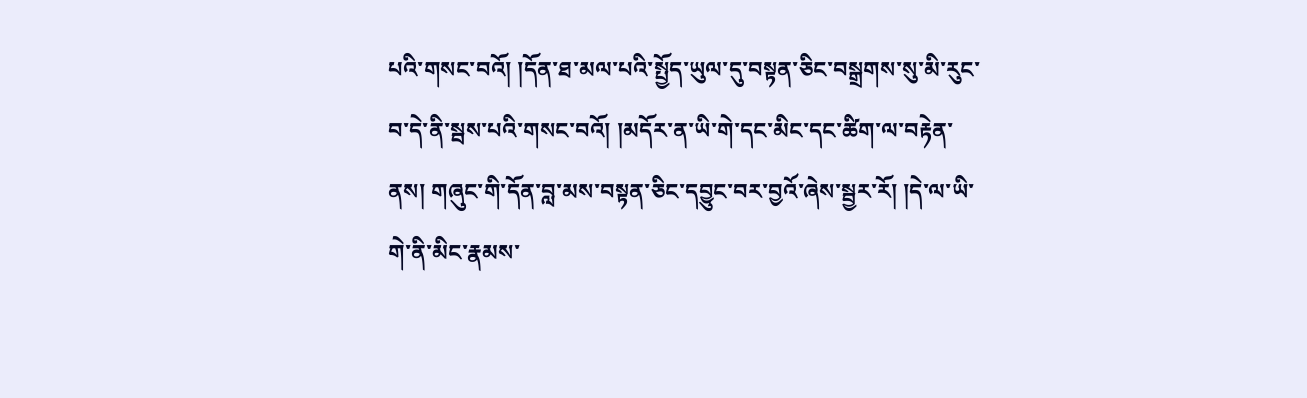པའི་གསང་བའོ། །དོན་ཐ་མལ་པའི་སྤྱོད་ཡུལ་དུ་བསྟན་ཅིང་བསྒྲགས་སུ་མི་རུང་བ་དེ་ནི་སྦས་པའི་གསང་བའོ། །མདོར་ན་ཡི་གེ་དང་མིང་དང་ཚིག་ལ་བརྟེན་ནས། གཞུང་གི་དོན་བླ་མས་བསྟན་ཅིང་དབྱུང་བར་བྱའོ་ཞེས་སྦྱར་རོ། །དེ་ལ་ཡི་གེ་ནི་མིང་རྣམས་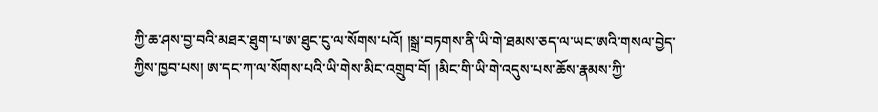ཀྱི་ཆ་ཤས་བྱ་བའི་མཐར་ཐུག་པ་ཨ་ཐུང་ངུ་ལ་སོགས་པའོ། །སྒྲ་བཏགས་ནི་ཡི་གེ་ཐམས་ཅད་ལ་ཡང་ཨའི་གསལ་བྱེད་ཀྱིས་ཁྱབ་པས། ཨ་དང་ཀ་ལ་སོགས་པའི་ཡི་གེས་མིང་འགྲུབ་བོ། །མིང་གི་ཡི་གེ་འདུས་པས་ཆོས་རྣམས་ཀྱི་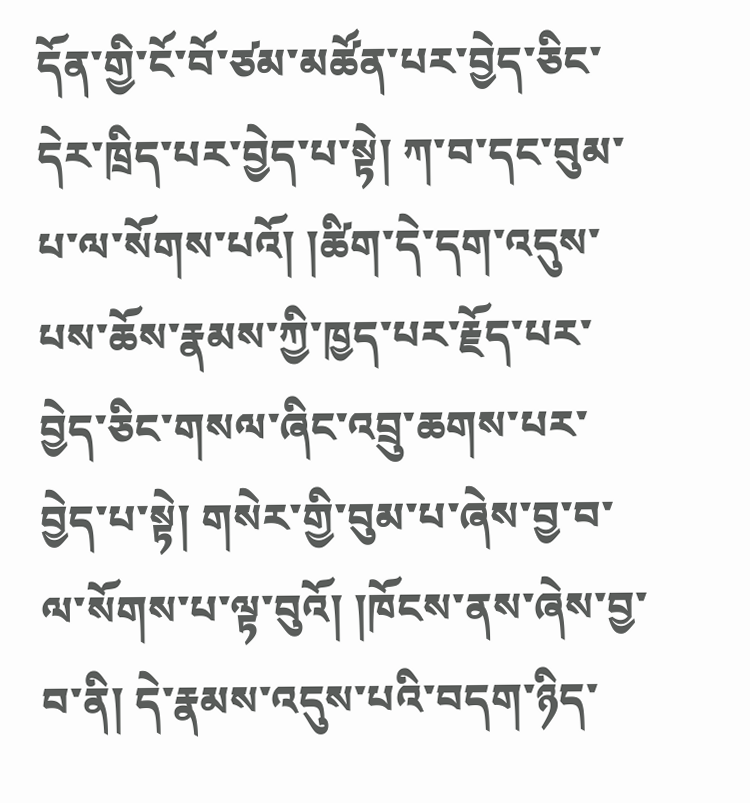དོན་གྱི་ངོ་བོ་ཙམ་མཚོན་པར་བྱེད་ཅིང་དེར་ཁྲིད་པར་བྱེད་པ་སྟེ། ཀ་བ་དང་བུམ་པ་ལ་སོགས་པའོ། །ཚིག་དེ་དག་འདུས་པས་ཆོས་རྣམས་ཀྱི་ཁྱད་པར་རྗོད་པར་བྱེད་ཅིང་གསལ་ཞིང་འབྲུ་ཆགས་པར་བྱེད་པ་སྟེ། གསེར་གྱི་བུམ་པ་ཞེས་བྱ་བ་ལ་སོགས་པ་ལྟ་བུའོ། །ཁོངས་ནས་ཞེས་བྱ་བ་ནི། དེ་རྣམས་འདུས་པའི་བདག་ཉིད་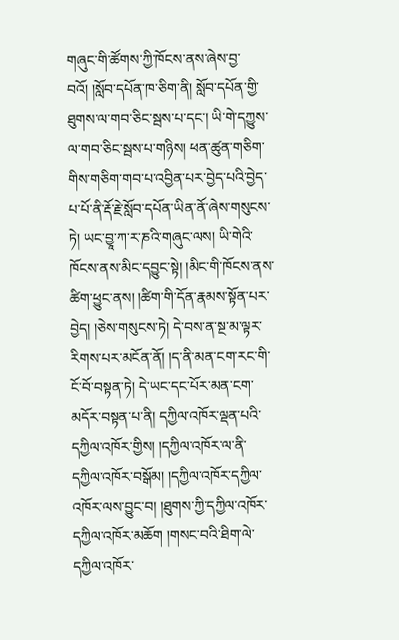གཞུང་གི་ཚོགས་ཀྱི་ཁོངས་ནས་ཞེས་བྱ་བའོ། །སློབ་དཔོན་ཁ་ཅིག་ནི། སློབ་དཔོན་གྱི་ཐུགས་ལ་གབ་ཅིང་སྦས་པ་དང་། ཡི་གེ་དཀྱུས་ལ་གབ་ཅིང་སྦས་པ་གཉིས། ཕན་ཚུན་གཅིག་གིས་གཅིག་གབ་པ་འབྱིན་པར་བྱེད་པའི་བྱེད་པ་པོ་ནི་རྡོ་རྗེ་སློབ་དཔོན་ཡིན་ནོ་ཞེས་གསུངས་ཏེ། ཡང་བྱཱ་ཀ་ར་ཎའི་གཞུང་ལས། ཡི་གེའི་ཁོངས་ནས་མིང་དབྱུང་སྟེ། །མིང་གི་ཁོངས་ནས་ཚིག་ཕྱུང་ནས། །ཚིག་གི་དོན་རྣམས་སྟོན་པར་བྱེད། །ཅེས་གསུངས་ཏེ། དེ་བས་ན་སྔ་མ་ལྟར་རིགས་པར་མངོན་ནོ། །ད་ནི་མན་ངག་རང་གི་ངོ་བོ་བསྟན་ཏེ། དེ་ཡང་དང་པོར་མན་ངག་མདོར་བསྟན་པ་ནི། དཀྱིལ་འཁོར་ལྡན་པའི་དཀྱིལ་འཁོར་གྱིས། །དཀྱིལ་འཁོར་ལ་ནི་དཀྱིལ་འཁོར་བསྒོམ། །དཀྱིལ་འཁོར་དཀྱིལ་འཁོར་ལས་བྱུང་བ། །ཐུགས་ཀྱི་དཀྱིལ་འཁོར་དཀྱིལ་འཁོར་མཆོག །གསང་བའི་ཐིག་ལེ་དཀྱིལ་འཁོར་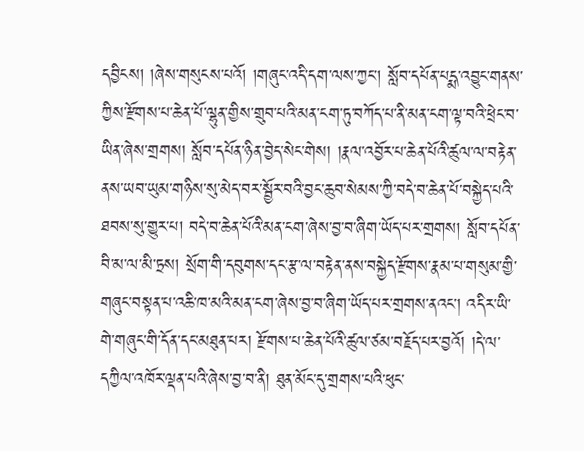དབྱིངས། །ཞེས་གསུངས་པའོ། །གཞུང་འདི་དག་ལས་ཀྱང་། སློབ་དཔོན་པདྨ་འབྱུང་གནས་ཀྱིས་རྫོགས་པ་ཆེན་པོ་ལྷུན་གྱིས་གྲུབ་པའི་མན་ངག་ཏུ་བཀོད་པ་ནི་མན་ངག་ལྟ་བའི་ཕྲེང་བ་ཡིན་ཞེས་གྲགས། སློབ་དཔོན་ཉིན་བྱེད་སེང་གེས། །རྣལ་འབྱོར་པ་ཆེན་པོའི་ཚུལ་ལ་བརྟེན་ནས་ཡབ་ཡུམ་གཉིས་སུ་མེད་བར་སྦྱོར་བའི་བྱང་ཆུབ་སེམས་ཀྱི་བདེ་བ་ཆེན་པོ་བསྐྱེད་པའི་ཐབས་སུ་གྱུར་པ། བདེ་བ་ཆེན་པོའི་མན་ངག་ཞེས་བྱ་བ་ཞིག་ཡོད་པར་གྲགས། སློབ་དཔོན་བི་མ་ལ་མི་ཏྲས། སྲོག་གི་དབུགས་དང་རྩ་ལ་བརྟེན་ནས་བསྐྱེད་རྫོགས་རྣམ་པ་གསུམ་གྱི་གཞུང་བསྟན་པ་འཆི་ཁ་མའི་མན་ངག་ཞེས་བྱ་བ་ཞིག་ཡོད་པར་གྲགས་ནའང་། འདིར་ཡི་གེ་གཞུང་གི་དོན་དང་མཐུན་པར། རྫོགས་པ་ཆེན་པོའི་ཚུལ་ཙམ་བརྗོད་པར་བྱའོ། །དེ་ལ་དཀྱིལ་འཁོར་ལྡན་པའི་ཞེས་བྱ་བ་ནི། ཐུན་མོང་དུ་གྲགས་པའི་ཕུང་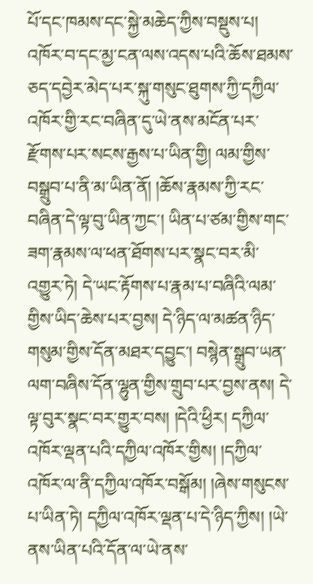པོ་དང་ཁམས་དང་སྐྱེ་མཆེད་ཀྱིས་བསྡུས་པ། འཁོར་བ་དང་མྱ་ངན་ལས་འདས་པའི་ཆོས་ཐམས་ཅད་དབྱེར་མེད་པར་སྐུ་གསུང་ཐུགས་ཀྱི་དཀྱིལ་འཁོར་གྱི་རང་བཞིན་དུ་ཡེ་ནས་མངོན་པར་རྫོགས་པར་སངས་རྒྱས་པ་ཡིན་གྱི། ལམ་གྱིས་བསྒྲུབ་པ་ནི་མ་ཡིན་ནོ། །ཆོས་རྣམས་ཀྱི་རང་བཞིན་དེ་ལྟ་བུ་ཡིན་ཀྱང་། ཡིན་པ་ཙམ་གྱིས་གང་ཟག་རྣམས་ལ་ཕན་ཐོགས་པར་སྣང་བར་མི་འགྱུར་ཏེ། དེ་ཡང་རྟོགས་པ་རྣམ་པ་བཞིའི་ལམ་གྱིས་ཡིད་ཆེས་པར་བྱས། དེ་ཉིད་ལ་མཚན་ཉིད་གསུམ་གྱིས་དོན་མཐར་དབྱུང་། བསྙེན་སྒྲུབ་ཡན་ལག་བཞིས་དོན་ལྷུན་གྱིས་གྲུབ་པར་བྱས་ནས། དེ་ལྟ་བུར་སྣང་བར་གྱུར་བས། །དེའི་ཕྱིར། དཀྱིལ་འཁོར་ལྡན་པའི་དཀྱིལ་འཁོར་གྱིས། །དཀྱིལ་འཁོར་ལ་ནི་དཀྱིལ་འཁོར་བསྒོམ། །ཞེས་གསུངས་པ་ཡིན་ཏེ། དཀྱིལ་འཁོར་ལྡན་པ་དེ་ཉིད་ཀྱིས། །ཡེ་ནས་ཡིན་པའི་དོན་ལ་ཡེ་ནས་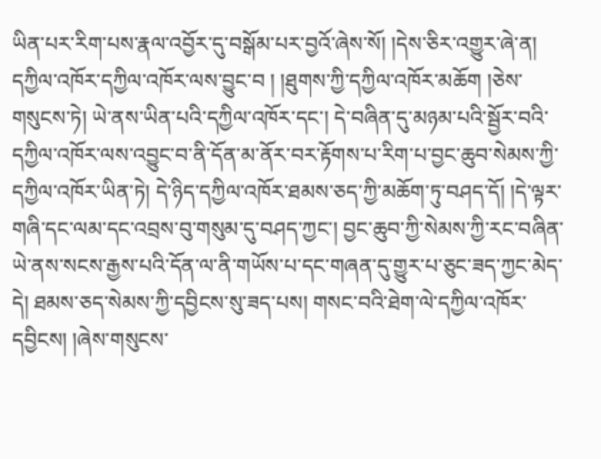ཡིན་པར་རིག་པས་རྣལ་འབྱོར་དུ་བསྒོམ་པར་བྱའོ་ཞེས་སོ། །དེས་ཅིར་འགྱུར་ཞེ་ན། དཀྱིལ་འཁོར་དཀྱིལ་འཁོར་ལས་བྱུང་བ ། །ཐུགས་ཀྱི་དཀྱིལ་འཁོར་མཆོག །ཅེས་གསུངས་ཏེ། ཡེ་ནས་ཡིན་པའི་དཀྱིལ་འཁོར་དང་། དེ་བཞིན་དུ་མཉམ་པའི་སྦྱོར་བའི་དཀྱིལ་འཁོར་ལས་འབྱུང་བ་ནི་དོན་མ་ནོར་བར་རྟོགས་པ་རིག་པ་བྱང་ཆུབ་སེམས་ཀྱི་དཀྱིལ་འཁོར་ཡིན་ཏེ། དེ་ཉིད་དཀྱིལ་འཁོར་ཐམས་ཅད་ཀྱི་མཆོག་ཏུ་བཤད་དོ། །དེ་ལྟར་གཞི་དང་ལམ་དང་འབྲས་བུ་གསུམ་དུ་བཤད་ཀྱང་། བྱང་ཆུབ་ཀྱི་སེམས་ཀྱི་རང་བཞིན་ཡེ་ནས་སངས་རྒྱས་པའི་དོན་ལ་ནི་གཡོས་པ་དང་གཞན་དུ་གྱུར་པ་ཅུང་ཟད་ཀྱང་མེད་དེ། ཐམས་ཅད་སེམས་ཀྱི་དབྱིངས་སུ་ཟད་པས། གསང་བའི་ཐེག་ལེ་དཀྱིལ་འཁོར་དབྱིངས། །ཞེས་གསུངས་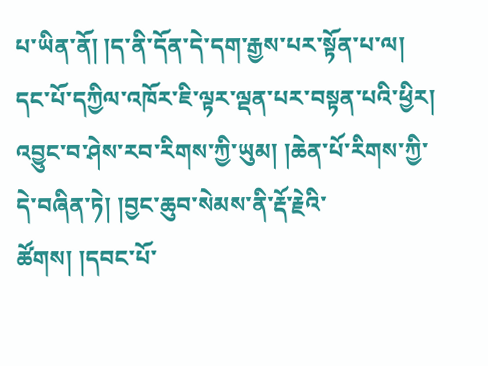པ་ཡིན་ནོ། །ད་ནི་དོན་དེ་དག་རྒྱས་པར་སྟོན་པ་ལ། དང་པོ་དཀྱིལ་འཁོར་ཇི་ལྟར་ལྡན་པར་བསྟན་པའི་ཕྱིར། འབྱུང་བ་ཤེས་རབ་རིགས་ཀྱི་ཡུམ། །ཆེན་པོ་རིགས་ཀྱི་དེ་བཞིན་ཏེ། །བྱང་ཆུབ་སེམས་ནི་རྡོ་རྗེའི་ཚོགས། །དབང་པོ་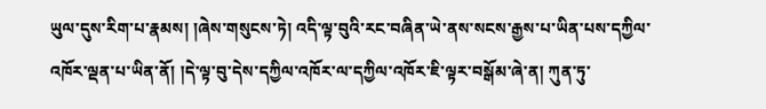ཡུལ་དུས་རིག་པ་རྣམས། །ཞེས་གསུངས་ཏེ། འདི་ལྟ་བུའི་རང་བཞིན་ཡེ་ནས་སངས་རྒྱས་པ་ཡིན་པས་དཀྱིལ་འཁོར་ལྡན་པ་ཡིན་ནོ། །དེ་ལྟ་བུ་དེས་དཀྱིལ་འཁོར་ལ་དཀྱིལ་འཁོར་ཇི་ལྟར་བསྒོམ་ཞེ་ན། ཀུན་ཏུ་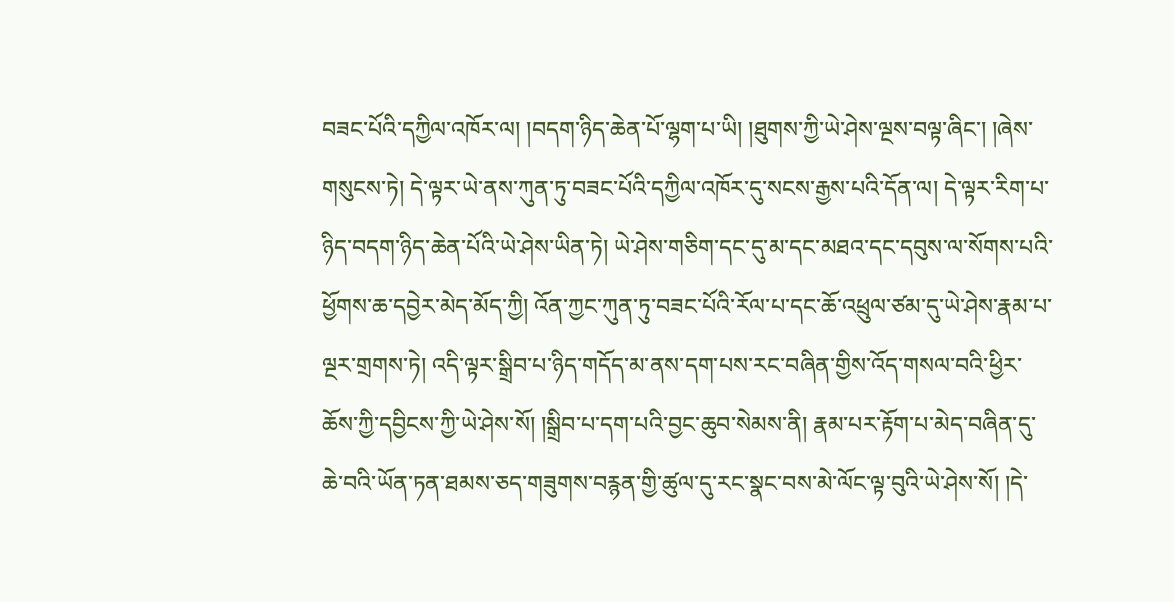བཟང་པོའི་དཀྱིལ་འཁོར་ལ། །བདག་ཉིད་ཆེན་པོ་ལྷག་པ་ཡི། །ཐུགས་ཀྱི་ཡེ་ཤེས་ལྔས་བལྟ་ཞིང་། །ཞེས་གསུངས་ཏེ། དེ་ལྟར་ཡེ་ནས་ཀུན་ཏུ་བཟང་པོའི་དཀྱིལ་འཁོར་དུ་སངས་རྒྱས་པའི་དོན་ལ། དེ་ལྟར་རིག་པ་ཉིད་བདག་ཉིད་ཆེན་པོའི་ཡེ་ཤེས་ཡིན་ཏེ། ཡེ་ཤེས་གཅིག་དང་དུ་མ་དང་མཐའ་དང་དབུས་ལ་སོགས་པའི་ཕྱོགས་ཆ་དབྱེར་མེད་མོད་ཀྱི། འོན་ཀྱང་ཀུན་ཏུ་བཟང་པོའི་རོལ་པ་དང་ཆོ་འཕྲུལ་ཙམ་དུ་ཡེ་ཤེས་རྣམ་པ་ལྔར་གྲགས་ཏེ། འདི་ལྟར་སྒྲིབ་པ་ཉིད་གདོད་མ་ནས་དག་པས་རང་བཞིན་གྱིས་འོད་གསལ་བའི་ཕྱིར་ཆོས་ཀྱི་དབྱིངས་ཀྱི་ཡེ་ཤེས་སོ། །སྒྲིབ་པ་དག་པའི་བྱང་ཆུབ་སེམས་ནི། རྣམ་པར་རྟོག་པ་མེད་བཞིན་དུ་ཆེ་བའི་ཡོན་ཏན་ཐམས་ཅད་གཟུགས་བརྙན་གྱི་ཚུལ་དུ་རང་སྣང་བས་མེ་ལོང་ལྟ་བུའི་ཡེ་ཤེས་སོ། །དེ་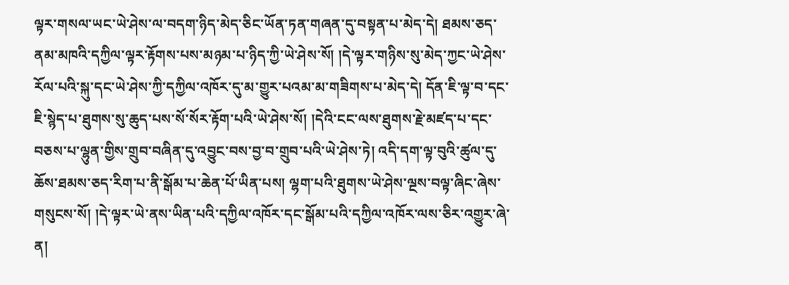ལྟར་གསལ་ཡང་ཡེ་ཤེས་ལ་བདག་ཉིད་མེད་ཅིང་ཡོན་ཏན་གཞན་དུ་བསྟན་པ་མེད་དེ། ཐམས་ཅད་ནམ་མཁའི་དཀྱིལ་ལྟར་རྟོགས་པས་མཉམ་པ་ཉིད་ཀྱི་ཡེ་ཤེས་སོ། །དེ་ལྟར་གཉིས་སུ་མེད་ཀྱང་ཡེ་ཤེས་རོལ་པའི་སྐུ་དང་ཡེ་ཤེས་ཀྱི་དཀྱིལ་འཁོར་དུ་མ་གྱུར་པའམ་མ་གཟིགས་པ་མེད་དེ། དོན་ཇི་ལྟ་བ་དང་ཇི་སྙེད་པ་ཐུགས་སུ་ཆུད་པས་སོ་སོར་རྟོག་པའི་ཡེ་ཤེས་སོ། །དེའི་ངང་ལས་ཐུགས་རྗེ་མཛད་པ་དང་བཅས་པ་ལྷུན་གྱིས་གྲུབ་བཞིན་དུ་འབྱུང་བས་བྱ་བ་གྲུབ་པའི་ཡེ་ཤེས་ཏེ། འདི་དག་ལྟ་བུའི་ཚུལ་དུ་ཆོས་ཐམས་ཅད་རིག་པ་ནི་སྒོམ་པ་ཆེན་པོ་ཡིན་པས། ལྷག་པའི་ཐུགས་ཡེ་ཤེས་ལྔས་བལྟ་ཞིང་ཞེས་གསུངས་སོ། །དེ་ལྟར་ཡེ་ནས་ཡིན་པའི་དཀྱིལ་འཁོར་དང་སྒོམ་པའི་དཀྱིལ་འཁོར་ལས་ཅིར་འགྱུར་ཞེ་ན།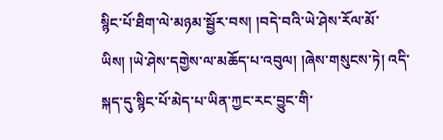སྙིང་པོ་ཐིག་ལེ་མཉམ་སྦྱོར་བས། །བདེ་བའི་ཡེ་ཤེས་རོལ་མོ་ཡིས། །ཡེ་ཤེས་དགྱེས་ལ་མཆོད་པ་འབུལ། །ཞེས་གསུངས་ཏེ། འདི་སྐད་དུ་སྙིང་པོ་མེད་པ་ཡིན་ཀྱང་རང་བྱུང་གི་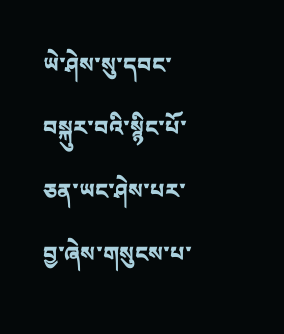ཡེ་ཤེས་སུ་དབང་བསྐུར་བའི་སྙིང་པོ་ཅན་ཡང་ཤེས་པར་བྱ་ཞེས་གསུངས་པ་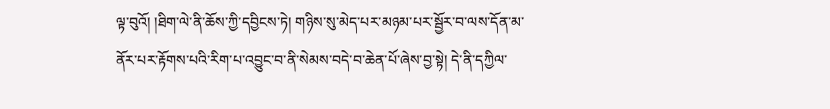ལྟ་བུའོ། །ཐིག་ལེ་ནི་ཆོས་ཀྱི་དབྱིངས་ཏེ། གཉིས་སུ་མེད་པར་མཉམ་པར་སྦྱོར་བ་ལས་དོན་མ་ནོར་པར་རྟོགས་པའི་རིག་པ་འབྱུང་བ་ནི་སེམས་བདེ་བ་ཆེན་པོ་ཞེས་བྱ་སྟེ། དེ་ནི་དཀྱིལ་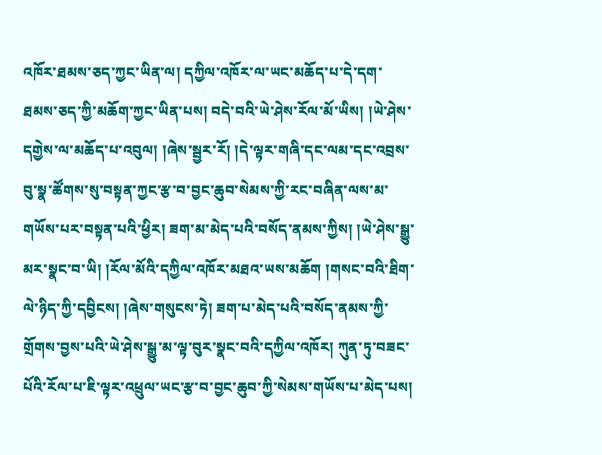འཁོར་ཐམས་ཅད་ཀྱང་ཡིན་ལ། དཀྱིལ་འཁོར་ལ་ཡང་མཆོད་པ་དེ་དག་ཐམས་ཅད་ཀྱི་མཆོག་ཀྱང་ཡིན་པས། བདེ་བའི་ཡེ་ཤེས་རོལ་མོ་ཡིས། །ཡེ་ཤེས་དགྱེས་ལ་མཆོད་པ་འབུལ། །ཞེས་སྦྱར་རོ། །དེ་ལྟར་གཞི་དང་ལམ་དང་འབྲས་བུ་སྣ་ཚོགས་སུ་བསྟན་ཀྱང་རྩ་བ་བྱང་ཆུབ་སེམས་ཀྱི་རང་བཞིན་ལས་མ་གཡོས་པར་བསྟན་པའི་ཕྱིར། ཟག་མ་མེད་པའི་བསོད་ནམས་ཀྱིས། །ཡེ་ཤེས་སྒྱུ་མར་སྣང་བ་ཡི། །རོལ་མོའི་དཀྱིལ་འཁོར་མཐའ་ཡས་མཆོག །གསང་བའི་ཐིག་ལེ་ཉིད་ཀྱི་དབྱིངས། །ཞེས་གསུངས་ཏེ། ཟག་པ་མེད་པའི་བསོད་ནམས་ཀྱི་གྲོགས་བྱས་པའི་ཡེ་ཤེས་སྒྱུ་མ་ལྟ་བུར་སྣང་བའི་དཀྱིལ་འཁོར། ཀུན་ཏུ་བཟང་པོའི་རོལ་པ་ཇི་ལྟར་འཕྲུལ་ཡང་རྩ་བ་བྱང་ཆུབ་ཀྱི་སེམས་གཡོས་པ་མེད་པས།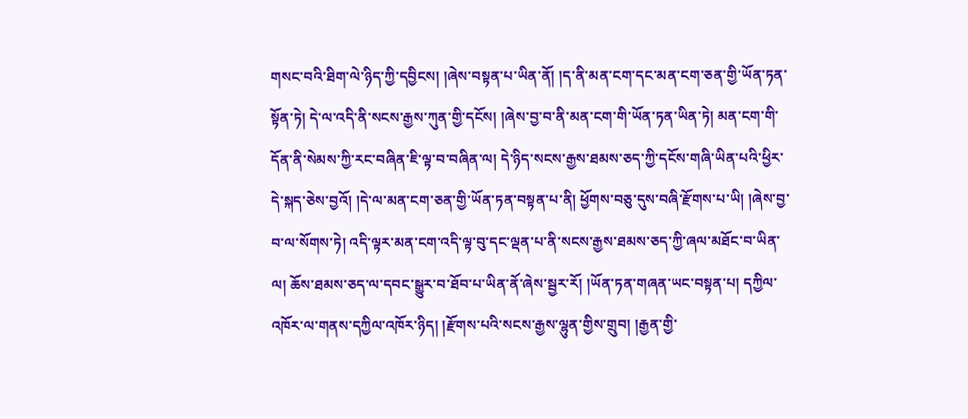གསང་བའི་ཐིག་ལེ་ཉིད་ཀྱི་དབྱིངས། །ཞེས་བསྟན་པ་ཡིན་ནོ། །ད་ནི་མན་ངག་དང་མན་ངག་ཅན་གྱི་ཡོན་ཏན་སྟོན་ཏེ། དེ་ལ་འདི་ནི་སངས་རྒྱས་ཀུན་གྱི་དངོས། །ཞེས་བྱ་བ་ནི་མན་ངག་གི་ཡོན་ཏན་ཡིན་ཏེ། མན་ངག་གི་དོན་ནི་སེམས་ཀྱི་རང་བཞིན་ཇི་ལྟ་བ་བཞིན་ལ། དེ་ཉིད་སངས་རྒྱས་ཐམས་ཅད་ཀྱི་དངོས་གཞི་ཡིན་པའི་ཕྱིར་དེ་སྐད་ཅེས་བྱའོ། །དེ་ལ་མན་ངག་ཅན་གྱི་ཡོན་ཏན་བསྟན་པ་ནི། ཕྱོགས་བཅུ་དུས་བཞི་རྫོགས་པ་ཡི། །ཞེས་བྱ་བ་ལ་སོགས་ཏེ། འདི་ལྟར་མན་ངག་འདི་ལྟ་བུ་དང་ལྡན་པ་ནི་སངས་རྒྱས་ཐམས་ཅད་ཀྱི་ཞལ་མཐོང་བ་ཡིན་ལ། ཆོས་ཐམས་ཅད་ལ་དབང་སྒྱུར་བ་ཐོབ་པ་ཡིན་ནོ་ཞེས་སྦྱར་རོ། །ཡོན་ཏན་གཞན་ཡང་བསྟན་པ། དཀྱིལ་འཁོར་ལ་གནས་དཀྱིལ་འཁོར་ཉིད། །རྫོགས་པའི་སངས་རྒྱས་ལྷུན་གྱིས་གྲུབ། །རྒྱན་གྱི་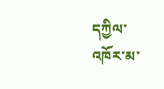དཀྱིལ་འཁོར་མ་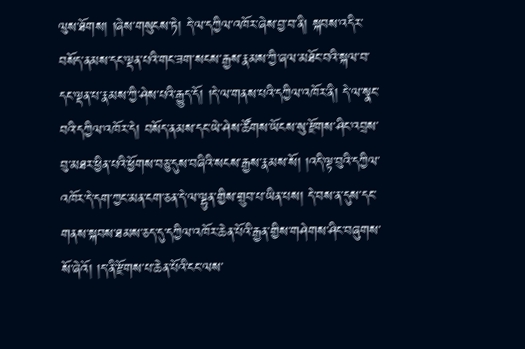ལུས་ཐོགས། །ཞེས་གསུངས་ཏེ། དེ་ལ་དཀྱིལ་འཁོར་ཞེས་བྱ་བ་ནི། སྐབས་འདིར་བསོད་ནམས་དང་ལྡན་པའི་གང་ཟག་སངས་རྒྱས་རྣམས་ཀྱི་ཞལ་མཐོང་བའི་སྐལ་བ་དང་ལྡན་པ་རྣམས་ཀྱི་ཤེས་པའི་རྒྱུད་དོ། །དེ་ལ་གནས་པའི་དཀྱིལ་འཁོར་ནི། དེ་ལ་སྣང་བའི་དཀྱིལ་འཁོར་དེ། བསོད་ནམས་དང་ཡེ་ཤེས་ཚོགས་ཡོངས་སུ་རྫོགས་ཤིང་འབྲས་བུ་མཐར་ཕྱིན་པའི་ཕྱོགས་བཅུ་དུས་བཞིའི་སངས་རྒྱས་རྣམས་སོ། །འདི་ལྟ་བུའི་དཀྱིལ་འཁོར་དེ་དག་ཀྱང་མན་ངག་ཅན་དེ་ལ་ལྷུན་གྱིས་གྲུབ་པ་ཡིན་པས། དེ་བས་ན་དུས་དང་གནས་སྐབས་ཐམས་ཅད་དུ་དཀྱིལ་འཁོར་ཆེན་པོའི་རྒྱན་གྱིས་གཤེགས་ཤིང་བཞུགས་སོ་ཞེའོ། །ད་ནི་རྫོགས་པ་ཆེན་པོའི་ངང་ལས་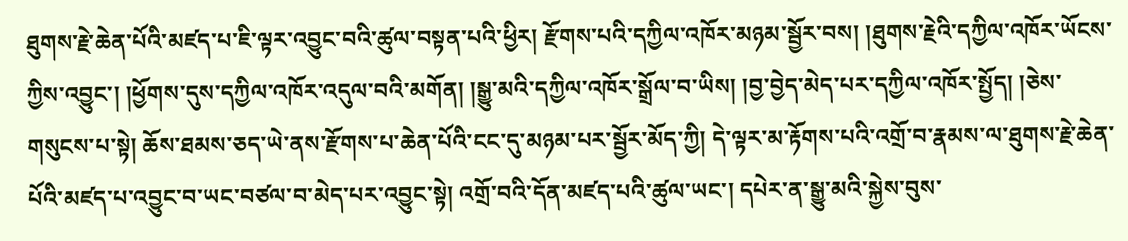ཐུགས་རྗེ་ཆེན་པོའི་མཛད་པ་ཇི་ལྟར་འབྱུང་བའི་ཚུལ་བསྟན་པའི་ཕྱིར། རྫོགས་པའི་དཀྱིལ་འཁོར་མཉམ་སྦྱོར་བས། །ཐུགས་རྗེའི་དཀྱིལ་འཁོར་ཡོངས་ཀྱིས་འབྱུང་། །ཕྱོགས་དུས་དཀྱིལ་འཁོར་འདུལ་བའི་མགོན། །སྒྱུ་མའི་དཀྱིལ་འཁོར་སྒྲོལ་བ་ཡིས། །བྱ་བྱེད་མེད་པར་དཀྱིལ་འཁོར་སྤྱོད། །ཅེས་གསུངས་པ་སྟེ། ཆོས་ཐམས་ཅད་ཡེ་ནས་རྫོགས་པ་ཆེན་པོའི་ངང་དུ་མཉམ་པར་སྦྱོར་མོད་ཀྱི། དེ་ལྟར་མ་རྟོགས་པའི་འགྲོ་བ་རྣམས་ལ་ཐུགས་རྗེ་ཆེན་པོའི་མཛད་པ་འབྱུང་བ་ཡང་བཙལ་བ་མེད་པར་འབྱུང་སྟེ། འགྲོ་བའི་དོན་མཛད་པའི་ཚུལ་ཡང་། དཔེར་ན་སྒྱུ་མའི་སྐྱེས་བུས་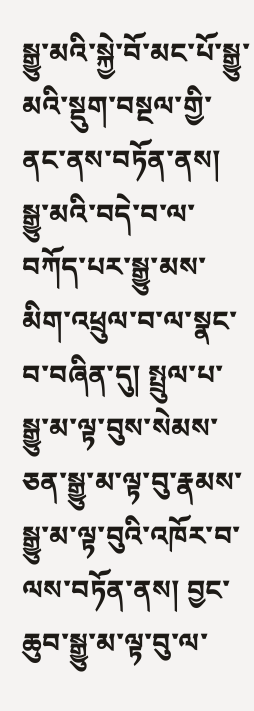སྒྱུ་མའི་སྐྱེ་བོ་མང་པོ་སྒྱུ་མའི་སྡུག་བསྔལ་གྱི་ནང་ནས་བཏོན་ནས། སྒྱུ་མའི་བདེ་བ་ལ་བཀོད་པར་སྒྱུ་མས་མིག་འཕྲུལ་བ་ལ་སྣང་བ་བཞིན་དུ། སྤྲུལ་པ་སྒྱུ་མ་ལྟ་བུས་སེམས་ཅན་སྒྱུ་མ་ལྟ་བུ་རྣམས་སྒྱུ་མ་ལྟ་བུའི་འཁོར་བ་ལས་བཏོན་ནས། བྱང་ཆུབ་སྒྱུ་མ་ལྟ་བུ་ལ་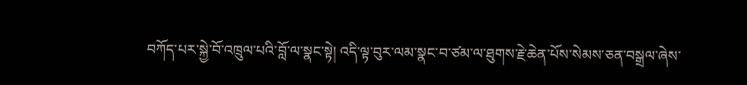བཀོད་པར་སྐྱེ་བོ་འཁྲུལ་པའི་བློ་ལ་སྣང་སྟེ། འདི་ལྟ་བུར་ལམ་སྣང་བ་ཙམ་ལ་ཐུགས་རྗེ་ཆེན་པོས་སེམས་ཅན་བསྒྲལ་ཞེས་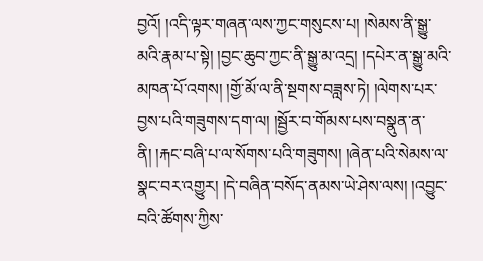བྱའོ། །འདི་ལྟར་གཞན་ལས་ཀྱང་གསུངས་པ། །སེམས་ནི་སྒྱུ་མའི་རྣམ་པ་སྟེ། །བྱང་ཆུབ་ཀྱང་ནི་སྒྱུ་མ་འདྲ། །དཔེར་ན་སྒྱུ་མའི་མཁན་པོ་འགས། །གྱོ་མོ་ལ་ནི་སྔགས་བཟླས་ཏེ། །ལེགས་པར་བྱས་པའི་གཟུགས་དག་ལ། །སྦྱོར་བ་གོམས་པས་བསྣུན་ན་ནི། །རྐང་བཞི་པ་ལ་སོགས་པའི་གཟུགས། །ཞེན་པའི་སེམས་ལ་སྣང་བར་འགྱུར། །དེ་བཞིན་བསོད་ནམས་ཡེ་ཤེས་ལས། །འབྱུང་བའི་ཚོགས་ཀྱིས་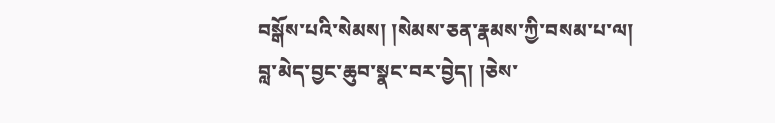བསྒོས་པའི་སེམས། །སེམས་ཅན་རྣམས་ཀྱི་བསམ་པ་ལ། བླ་མེད་བྱང་ཆུབ་སྣང་བར་བྱེད། །ཅེས་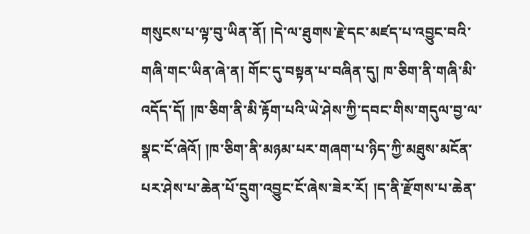གསུངས་པ་ལྟ་བུ་ཡིན་ནོ། །དེ་ལ་ཐུགས་རྗེ་དང་མཛད་པ་འབྱུང་བའི་གཞི་གང་ཡིན་ཞེ་ན། གོང་དུ་བསྟན་པ་བཞིན་དུ། ཁ་ཅིག་ནི་གཞི་མི་འདོད་དོ། །ཁ་ཅིག་ནི་མི་རྟོག་པའི་ཡེ་ཤེས་ཀྱི་དབང་གིས་གདུལ་བྱ་ལ་སྣང་ངོ་ཞེའོ། །ཁ་ཅིག་ནི་མཉམ་པར་གཞག་པ་ཉིད་ཀྱི་མཐུས་མངོན་པར་ཤེས་པ་ཆེན་པོ་དྲུག་འབྱུང་ངོ་ཞེས་ཟེར་རོ། །ད་ནི་རྫོགས་པ་ཆེན་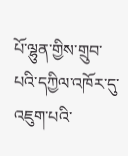པོ་ལྷུན་གྱིས་གྲུབ་པའི་དཀྱིལ་འཁོར་དུ་འཇུག་པའི་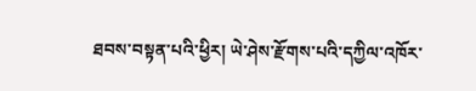ཐབས་བསྟན་པའི་ཕྱིར། ཡེ་ཤེས་རྫོགས་པའི་དཀྱིལ་འཁོར་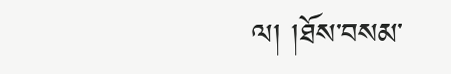ལ། །ཐོས་བསམ་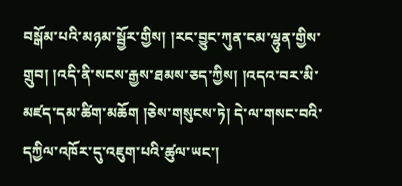བསྒོམ་པའི་མཉམ་སྦྱོར་གྱིས། །རང་བྱུང་ཀུན་ངམ་ལྷུན་གྱིས་གྲུབ། །འདི་ནི་སངས་རྒྱས་ཐམས་ཅད་ཀྱིས། །འདའ་བར་མི་མཛད་དམ་ཚིག་མཆོག །ཅེས་གསུངས་ཏེ། དེ་ལ་གསང་བའི་དཀྱིལ་འཁོར་དུ་འཇུག་པའི་ཚུལ་ཡང་།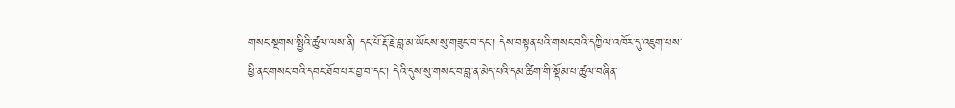གསང་སྔགས་སྤྱིའི་ཚུལ་ལས་ནི། དང་པོ་རྡོ་རྗེ་བླ་མ་ཡོངས་སུ་གཟུང་བ་དང་། དེས་བསྟན་པའི་གསང་བའི་དཀྱིལ་འཁོར་དུ་འཇུག་པས་ཕྱི་ནང་གསང་བའི་དབང་ཐོབ་པར་བྱ་བ་དང་། དེའི་དུས་སུ་གསང་བ་བླ་ན་མེད་པའི་དམ་ཚིག་གི་སྡོམ་པ་ཚུལ་བཞིན་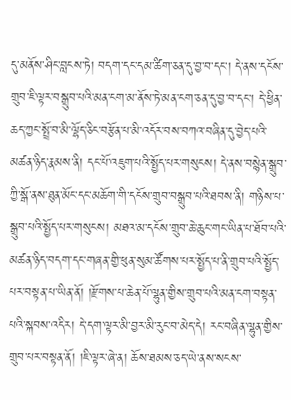དུ་མནོས་ཤིང་བླངས་ཏེ། བདག་དང་དམ་ཚིག་ཅན་དུ་བྱ་བ་དང་། དེ་ནས་དངོས་གྲུབ་ཇི་ལྟར་བསྒྲུབ་པའི་མན་ངག་མ་ནོས་ཏེ་མན་ངག་ཅན་དུ་བྱ་བ་དང་། དེ་ཕྱིན་ཆད་ཀྱང་སྤྲོ་བ་མི་ལྷོད་ཅིང་བརྩོན་པ་མི་འདོར་བས་བཀའ་བཞིན་དུ་བྱེད་པའི་མཚན་ཉིད་རྣམས་ནི། དང་པོ་འཇུག་པའི་སྤྱོད་པར་གསུངས། དེ་ནས་བསྙེན་སྒྲུབ་ཀྱི་སྒོ་ནས་ཐུན་མོང་དང་མཆོག་གི་དངོས་གྲུབ་བསྒྲུབ་པའི་ཐབས་ནི། གཉིས་པ་སྒྲུབ་པའི་སྤྱོད་པར་གསུངས། མཐའ་མ་དངོས་གྲུབ་ཆེ་ཆུང་གང་ཡིན་པ་ཐོབ་པའི་མཚན་ཉིད་བདག་དང་གཞན་གྱི་ཕུན་སུམ་ཚོགས་པར་སྤྱོད་པ་ནི་གྲུབ་པའི་སྤྱོད་པར་བསྟན་པ་ཡིན་ནོ། །རྫོགས་པ་ཆེན་པོ་ལྷུན་གྱིས་གྲུབ་པའི་མན་ངག་བསྟན་པའི་སྐབས་འདིར། དེ་དག་ལྟར་མི་བྱར་མི་རུང་བ་མེད་དེ། རང་བཞིན་ལྷུན་གྱིས་གྲུབ་པར་བསྟན་ནོ། །ཇི་ལྟར་ཞེ་ན། ཆོས་ཐམས་ཅད་ཡེ་ནས་སངས་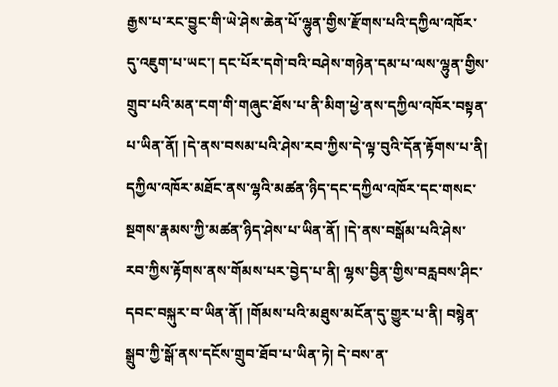རྒྱས་པ་རང་བྱུང་གི་ཡེ་ཤེས་ཆེན་པོ་ལྷུན་གྱིས་རྫོགས་པའི་དཀྱིལ་འཁོར་དུ་འཇུག་པ་ཡང་། དང་པོར་དགེ་བའི་བཤེས་གཉེན་དམ་པ་ལས་ལྷུན་གྱིས་གྲུབ་པའི་མན་ངག་གི་གཞུང་ཐོས་པ་ནི་མིག་ཕྱེ་ནས་དཀྱིལ་འཁོར་བསྟན་པ་ཡིན་ནོ། །དེ་ནས་བསམ་པའི་ཤེས་རབ་ཀྱིས་དེ་ལྟ་བུའི་དོན་རྟོགས་པ་ནི། དཀྱིལ་འཁོར་མཐོང་ནས་ལྷའི་མཚན་ཉིད་དང་དཀྱིལ་འཁོར་དང་གསང་སྔགས་རྣམས་ཀྱི་མཚན་ཉིད་ཤེས་པ་ཡིན་ནོ། །དེ་ནས་བསྒོམ་པའི་ཤེས་རབ་ཀྱིས་རྟོགས་ནས་གོམས་པར་བྱེད་པ་ནི། ལྷས་བྱིན་གྱིས་བརླབས་ཤིང་དབང་བསྐུར་བ་ཡིན་ནོ། །གོམས་པའི་མཐུས་མངོན་དུ་གྱུར་པ་ནི། བསྙེན་སྒྲུབ་ཀྱི་སྒོ་ནས་དངོས་གྲུབ་ཐོབ་པ་ཡིན་ཏེ། དེ་བས་ན་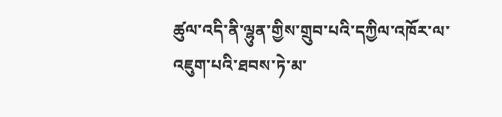ཚུལ་འདི་ནི་ལྷུན་གྱིས་གྲུབ་པའི་དཀྱིལ་འཁོར་ལ་འཇུག་པའི་ཐབས་ཏེ་མ་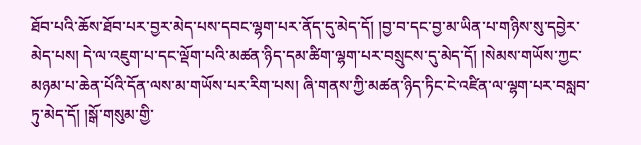ཐོབ་པའི་ཆོས་ཐོབ་པར་བྱར་མེད་པས་དབང་ལྷག་པར་ནོད་དུ་མེད་དོ། །བྱ་བ་དང་བྱ་མ་ཡིན་པ་གཉིས་སུ་དབྱེར་མེད་པས། དེ་ལ་འཇུག་པ་དང་ལྡོག་པའི་མཚན་ཉིད་དམ་ཚིག་ལྷག་པར་བསྲུངས་དུ་མེད་དོ། །སེམས་གཡོས་ཀྱང་མཉམ་པ་ཆེན་པོའི་དོན་ལས་མ་གཡོས་པར་རིག་པས། ཞི་གནས་ཀྱི་མཚན་ཉིད་ཏིང་ངེ་འཛིན་ལ་ལྷག་པར་བསླབ་ཏུ་མེད་དོ། །སྒོ་གསུམ་གྱི་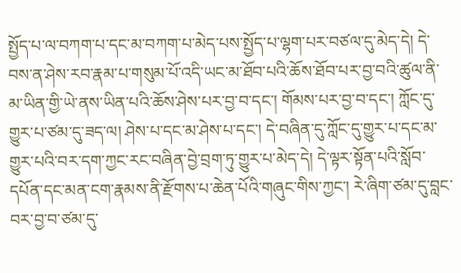སྤྱོད་པ་ལ་བཀག་པ་དང་མ་བཀག་པ་མེད་པས་སྤྱོད་པ་ལྷག་པར་བཙལ་དུ་མེད་དེ། དེ་བས་ན་ཤེས་རབ་རྣམ་པ་གསུམ་པོ་འདི་ཡང་མ་ཐོབ་པའི་ཆོས་ཐོབ་པར་བྱ་བའི་ཚུལ་ནི་མ་ཡིན་གྱི་ཡེ་ནས་ཡིན་པའི་ཆོས་ཤེས་པར་བྱ་བ་དང་། གོམས་པར་བྱ་བ་དང་། ཀློང་དུ་གྱུར་པ་ཙམ་དུ་ཟད་ལ། ཤེས་པ་དང་མ་ཤེས་པ་དང་། དེ་བཞིན་དུ་ཀློང་དུ་གྱུར་པ་དང་མ་གྱུར་པའི་བར་དག་ཀྱང་རང་བཞིན་བྱེ་བྲག་ཏུ་གྱུར་པ་མེད་དེ། དེ་ལྟར་སྟོན་པའི་སློབ་དཔོན་དང་མན་ངག་རྣམས་ནི་རྫོགས་པ་ཆེན་པོའི་གཞུང་གིས་ཀྱང་། རེ་ཞིག་ཙམ་དུ་བླང་བར་བྱ་བ་ཙམ་དུ་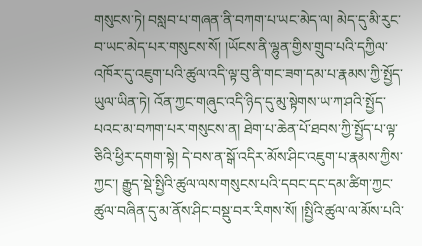གསུངས་ཏེ། བསླབ་པ་གཞན་ནི་བཀག་པ་ཡང་མེད་ལ། མེད་དུ་མི་རུང་བ་ཡང་མེད་པར་གསུངས་སོ། །ཡོངས་ནི་ལྷུན་གྱིས་གྲུབ་པའི་དཀྱིལ་འཁོར་དུ་འཇུག་པའི་ཚུལ་འདི་ལྟ་བུ་ནི་གང་ཟག་དམ་པ་རྣམས་ཀྱི་སྤྱོད་ཡུལ་ཡིན་ཏེ། འོན་ཀྱང་གཞུང་འདི་ཉིད་དུ་མུ་སྟེགས་ཡ་ཀ་ཤའི་སྤྱོད་པའང་མ་བཀག་པར་གསུངས་ན། ཐེག་པ་ཆེན་པོ་ཐབས་ཀྱི་སྤྱོད་པ་ལྟ་ཅིའི་ཕྱིར་དགག་སྟེ། དེ་བས་ན་སྒོ་འདིར་མོས་ཤིང་འཇུག་པ་རྣམས་ཀྱིས་ཀྱང་། རྒྱུད་སྡེ་སྤྱིའི་ཚུལ་ལས་གསུངས་པའི་དབང་དང་དམ་ཚིག་ཀྱང་ཚུལ་བཞིན་དུ་མ་ནོས་ཤིང་བསྡུ་བར་རིགས་སོ། །སྤྱིའི་ཚུལ་ལ་མོས་པའི་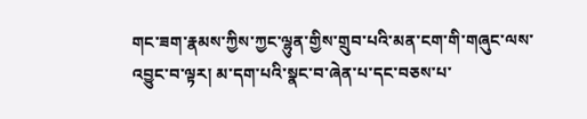གང་ཟག་རྣམས་ཀྱིས་ཀྱང་ལྷུན་གྱིས་གྲུབ་པའི་མན་ངག་གི་གཞུང་ལས་འབྱུང་བ་ལྟར། མ་དག་པའི་སྣང་བ་ཞེན་པ་དང་བཅས་པ་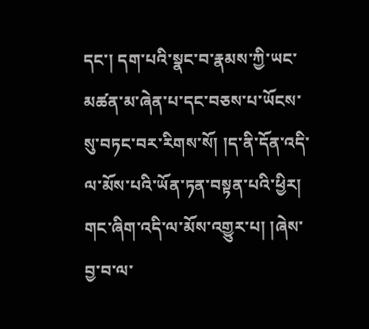དང་། དག་པའི་སྣང་བ་རྣམས་ཀྱི་ཡང་མཚན་མ་ཞེན་པ་དང་བཅས་པ་ཡོངས་སུ་བཏང་བར་རིགས་སོ། །ད་ནི་དོན་འདི་ལ་མོས་པའི་ཡོན་ཏན་བསྟན་པའི་ཕྱིར། གང་ཞིག་འདི་ལ་མོས་འགྱུར་པ། །ཞེས་བྱ་བ་ལ་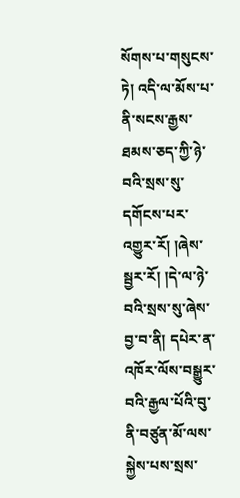སོགས་པ་གསུངས་ཏེ། འདི་ལ་མོས་པ་ནི་སངས་རྒྱས་ཐམས་ཅད་ཀྱི་ཉེ་བའི་སྲས་སུ་དགོངས་པར་འགྱུར་རོ། །ཞེས་སྦྱར་རོ། །དེ་ལ་ཉེ་བའི་སྲས་སུ་ཞེས་བྱ་བ་ནི། དཔེར་ན་འཁོར་ལོས་བསྒྱུར་བའི་རྒྱལ་པོའི་བུ་ནི་བཙུན་མོ་ལས་སྐྱེས་པས་སྲས་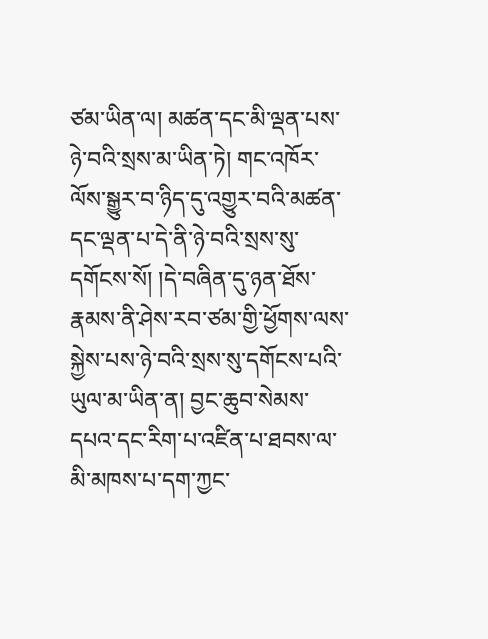ཙམ་ཡིན་ལ། མཚན་དང་མི་ལྡན་པས་ཉེ་བའི་སྲས་མ་ཡིན་ཏེ། གང་འཁོར་ལོས་སྒྱུར་བ་ཉིད་དུ་འགྱུར་བའི་མཚན་དང་ལྡན་པ་དེ་ནི་ཉེ་བའི་སྲས་སུ་དགོངས་སོ། །དེ་བཞིན་དུ་ཉན་ཐོས་རྣམས་ནི་ཤེས་རབ་ཙམ་གྱི་ཕྱོགས་ལས་སྐྱེས་པས་ཉེ་བའི་སྲས་སུ་དགོངས་པའི་ཡུལ་མ་ཡིན་ན། བྱང་ཆུབ་སེམས་དཔའ་དང་རིག་པ་འཛིན་པ་ཐབས་ལ་མི་མཁས་པ་དག་ཀྱང་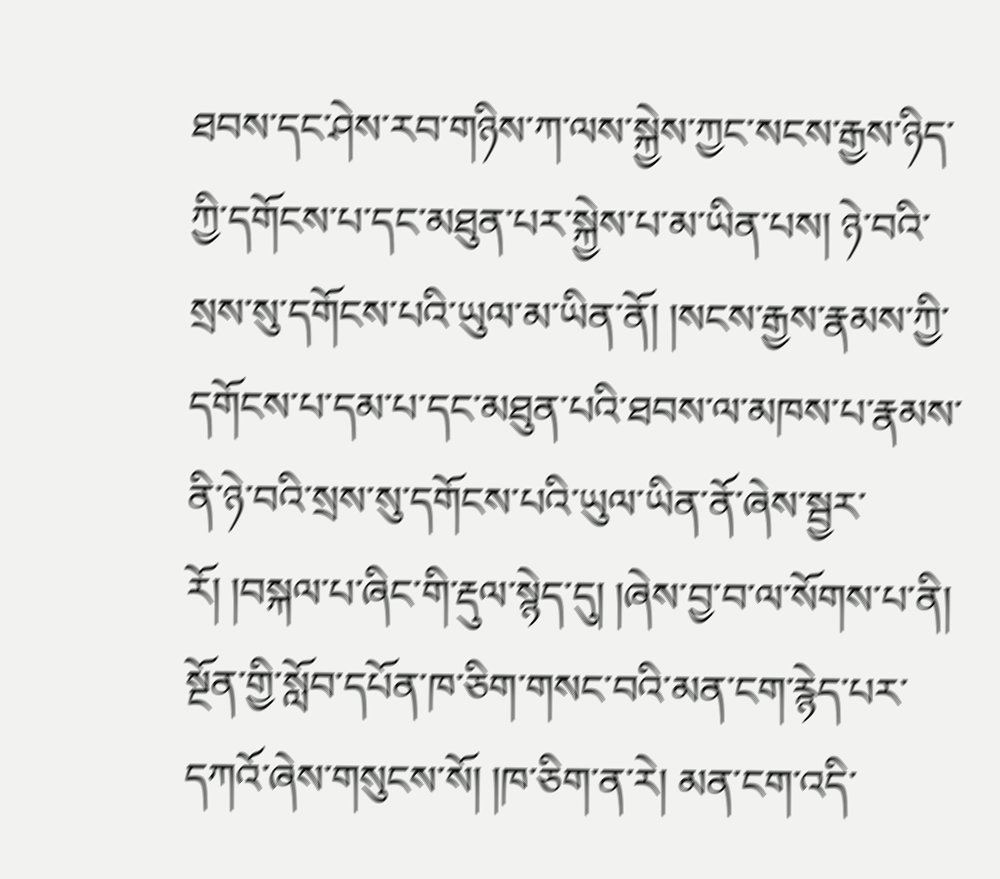ཐབས་དང་ཤེས་རབ་གཉིས་ཀ་ལས་སྐྱེས་ཀྱང་སངས་རྒྱས་ཉིད་ཀྱི་དགོངས་པ་དང་མཐུན་པར་སྐྱེས་པ་མ་ཡིན་པས། ཉེ་བའི་སྲས་སུ་དགོངས་པའི་ཡུལ་མ་ཡིན་ནོ། །སངས་རྒྱས་རྣམས་ཀྱི་དགོངས་པ་དམ་པ་དང་མཐུན་པའི་ཐབས་ལ་མཁས་པ་རྣམས་ནི་ཉེ་བའི་སྲས་སུ་དགོངས་པའི་ཡུལ་ཡིན་ནོ་ཞེས་སྦྱར་རོ། །བསྐལ་པ་ཞིང་གི་རྡུལ་སྙེད་དུ། །ཞེས་བྱ་བ་ལ་སོགས་པ་ནི། སྔོན་གྱི་སློབ་དཔོན་ཁ་ཅིག་གསང་བའི་མན་ངག་རྙེད་པར་དཀའོ་ཞེས་གསུངས་སོ། །ཁ་ཅིག་ན་རེ། མན་ངག་འདི་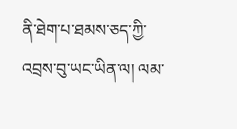ནི་ཐེག་པ་ཐམས་ཅད་ཀྱི་འབྲས་བུ་ཡང་ཡིན་ལ། ལམ་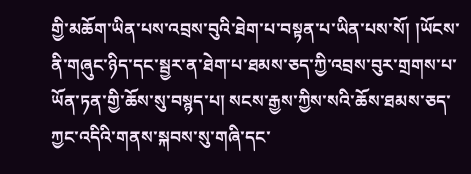གྱི་མཆོག་ཡིན་པས་འབྲས་བུའི་ཐེག་པ་བསྟན་པ་ཡིན་པས་སོ། །ཡོངས་ནི་གཞུང་ཉིད་དང་སྦྱར་ན་ཐེག་པ་ཐམས་ཅད་ཀྱི་འབྲས་བུར་གྲགས་པ་ཡོན་ཏན་གྱི་ཆོས་སུ་བསྙད་པ། སངས་རྒྱས་ཀྱིས་སའི་ཆོས་ཐམས་ཅད་ཀྱང་འདིའི་གནས་སྐབས་སུ་གཞི་དང་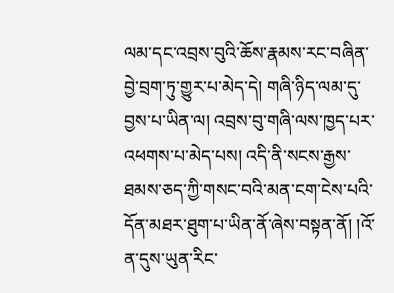ལམ་དང་འབྲས་བུའི་ཆོས་རྣམས་རང་བཞིན་བྱེ་བྲག་ཏུ་གྱུར་པ་མེད་དེ། གཞི་ཉིད་ལམ་དུ་བྱས་པ་ཡིན་ལ། འབྲས་བུ་གཞི་ལས་ཁྱད་པར་འཕགས་པ་མེད་པས། འདི་ནི་སངས་རྒྱས་ཐམས་ཅད་ཀྱི་གསང་བའི་མན་ངག་ངེས་པའི་དོན་མཐར་ཐུག་པ་ཡིན་ནོ་ཞེས་བསྟན་ནོ། །འོ་ན་དུས་ཡུན་རིང་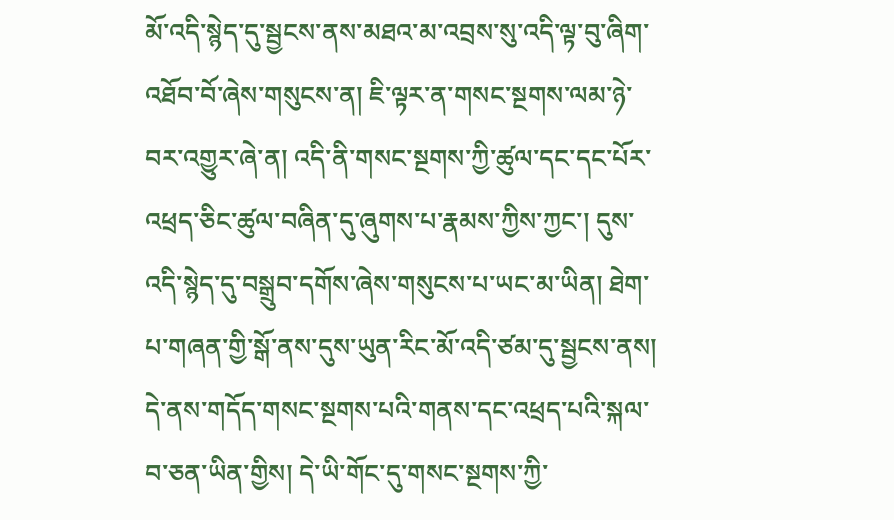མོ་འདི་སྙེད་དུ་སྦྱངས་ནས་མཐའ་མ་འབྲས་སུ་འདི་ལྟ་བུ་ཞིག་འཐོབ་བོ་ཞེས་གསུངས་ན། ཇི་ལྟར་ན་གསང་སྔགས་ལམ་ཉེ་བར་འགྱུར་ཞེ་ན། འདི་ནི་གསང་སྔགས་ཀྱི་ཚུལ་དང་དང་པོར་འཕྲད་ཅིང་ཚུལ་བཞིན་དུ་ཞུགས་པ་རྣམས་ཀྱིས་ཀྱང་། དུས་འདི་སྙེད་དུ་བསྒྲུབ་དགོས་ཞེས་གསུངས་པ་ཡང་མ་ཡིན། ཐེག་པ་གཞན་གྱི་སྒོ་ནས་དུས་ཡུན་རིང་མོ་འདི་ཙམ་དུ་སྦྱངས་ནས། དེ་ནས་གདོད་གསང་སྔགས་པའི་གནས་དང་འཕྲད་པའི་སྐལ་བ་ཅན་ཡིན་གྱིས། དེ་ཡི་གོང་དུ་གསང་སྔགས་ཀྱི་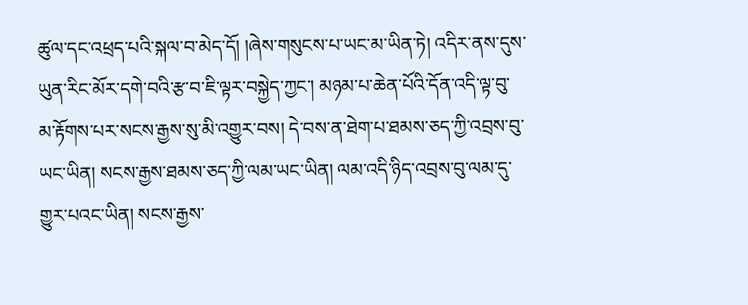ཚུལ་དང་འཕྲད་པའི་སྐལ་བ་མེད་དོ། །ཞེས་གསུངས་པ་ཡང་མ་ཡིན་ཏེ། འདིར་ནས་དུས་ཡུན་རིང་མོར་དགེ་བའི་རྩ་བ་ཇི་ལྟར་བསྐྱེད་ཀྱང་། མཉམ་པ་ཆེན་པོའི་དོན་འདི་ལྟ་བུ་མ་རྟོགས་པར་སངས་རྒྱས་སུ་མི་འགྱུར་བས། དེ་བས་ན་ཐེག་པ་ཐམས་ཅད་ཀྱི་འབྲས་བུ་ཡང་ཡིན། སངས་རྒྱས་ཐམས་ཅད་ཀྱི་ལམ་ཡང་ཡིན། ལམ་འདི་ཉིད་འབྲས་བུ་ལམ་དུ་གྱུར་པའང་ཡིན། སངས་རྒྱས་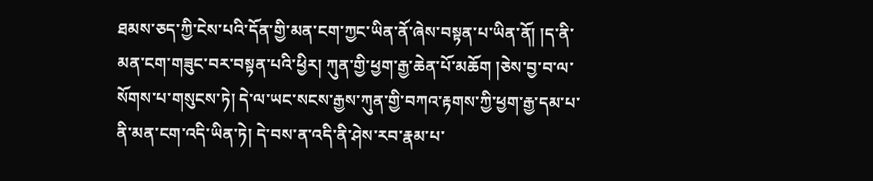ཐམས་ཅད་ཀྱི་ངེས་པའི་དོན་གྱི་མན་ངག་ཀྱང་ཡིན་ནོ་ཞེས་བསྟན་པ་ཡིན་ནོ། །ད་ནི་མན་ངག་གཟུང་བར་བསྟན་པའི་ཕྱིར། ཀུན་གྱི་ཕྱག་རྒྱ་ཆེན་པོ་མཆོག །ཅེས་བྱ་བ་ལ་སོགས་པ་གསུངས་ཏེ། དེ་ལ་ཡང་སངས་རྒྱས་ཀུན་གྱི་བཀའ་རྟགས་ཀྱི་ཕྱག་རྒྱ་དམ་པ་ནི་མན་ངག་འདི་ཡིན་ཏེ། དེ་བས་ན་འདི་ནི་ཤེས་རབ་རྣམ་པ་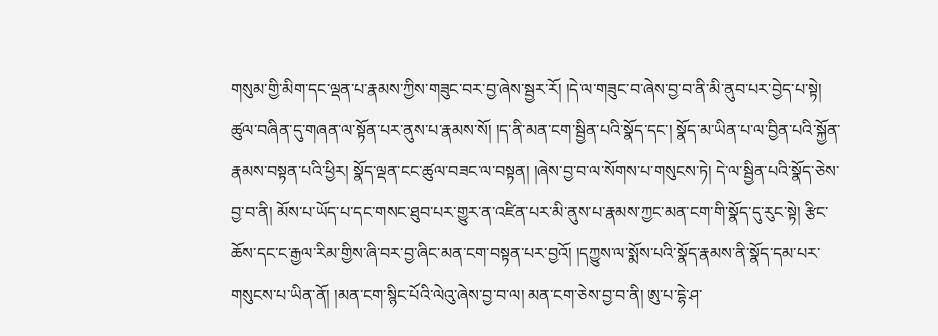གསུམ་གྱི་མིག་དང་ལྡན་པ་རྣམས་ཀྱིས་གཟུང་བར་བྱ་ཞེས་སྦྱར་རོ། །དེ་ལ་གཟུང་བ་ཞེས་བྱ་བ་ནི་མི་ནུབ་པར་བྱེད་པ་སྟེ། ཚུལ་བཞིན་དུ་གཞན་ལ་སྟོན་པར་ནུས་པ་རྣམས་སོ། །ད་ནི་མན་ངག་སྦྱིན་པའི་སྣོད་དང་། སྣོད་མ་ཡིན་པ་ལ་བྱིན་པའི་སྐྱོན་རྣམས་བསྟན་པའི་ཕྱིར། སྣོད་ལྡན་ངང་ཚུལ་བཟང་ལ་བསྟན། །ཞེས་བྱ་བ་ལ་སོགས་པ་གསུངས་ཏེ། དེ་ལ་སྦྱིན་པའི་སྣོད་ཅེས་བྱ་བ་ནི། མོས་པ་ཡོད་པ་དང་གསང་ཐུབ་པར་གྱུར་ན་འཛིན་པར་མི་ནུས་པ་རྣམས་ཀྱང་མན་ངག་གི་སྣོད་དུ་རུང་སྟེ། རྩིང་ཆོས་དང་ང་རྒྱལ་རིམ་གྱིས་ཞི་བར་བྱ་ཞིང་མན་ངག་བསྟན་པར་བྱའོ། །དཀྱུས་ལ་སྨོས་པའི་སྣོད་རྣམས་ནི་སྣོད་དམ་པར་གསུངས་པ་ཡིན་ནོ། །མན་ངག་སྙིང་པོའི་ལེའུ་ཞེས་བྱ་བ་ལ། མན་ངག་ཅེས་བྱ་བ་ནི། ཨུ་པ་དྷེ་ཤ་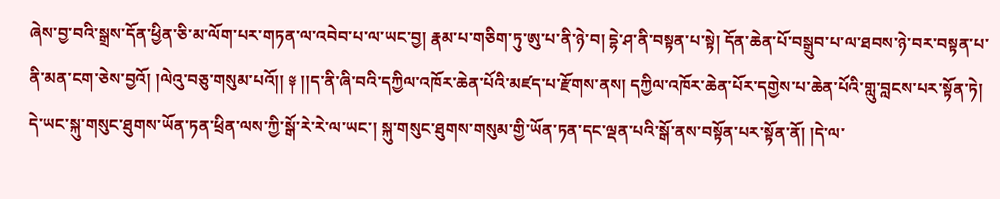ཞེས་བྱ་བའི་སྒྲས་དོན་ཕྱིན་ཅི་མ་ལོག་པར་གཏན་ལ་འབེབ་པ་ལ་ཡང་བྱ། རྣམ་པ་གཅིག་ཏུ་ཨུ་པ་ནི་ཉེ་བ། དྷེ་ཤ་ནི་བསྟན་པ་སྟེ། དོན་ཆེན་པོ་བསྒྲུབ་པ་ལ་ཐབས་ཉེ་བར་བསྟན་པ་ནི་མན་ངག་ཅེས་བྱའོ། །ལེའུ་བཅུ་གསུམ་པའོ།། ༈ །།ད་ནི་ཞི་བའི་དཀྱིལ་འཁོར་ཆེན་པོའི་མཛད་པ་རྫོགས་ནས། དཀྱིལ་འཁོར་ཆེན་པོར་དགྱེས་པ་ཆེན་པོའི་གླུ་བླངས་པར་སྟོན་ཏེ། དེ་ཡང་སྐུ་གསུང་ཐུགས་ཡོན་ཏན་ཕྲིན་ལས་ཀྱི་སྒོ་རེ་རེ་ལ་ཡང་། སྐུ་གསུང་ཐུགས་གསུམ་གྱི་ཡོན་ཏན་དང་ལྡན་པའི་སྒོ་ནས་བསྟོན་པར་སྟོན་ནོ། །དེ་ལ་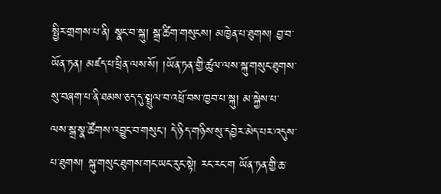སྤྱིར་གྲགས་པ་ནི། སྣང་བ་སྐུ། སྒྲ་ཚིག་གསུངས། མཁྱེན་པ་ཐུགས། བྱ་བ་ཡོན་ཏན། མཛད་པ་ཕྲིན་ལས་སོ། །ཡོན་ཏན་གྱི་ཚུལ་ལས་སྐུ་གསུང་ཐུགས་སུ་བཞག་པ་ནི་ཐམས་ཅད་དུ་སྤྲུལ་བ་འཕྲོ་བས་ཁྱབ་པ་སྐུ། མ་སྐྱེས་པ་ལས་སྒྲ་སྣ་ཚོགས་འབྱུང་བ་གསུང་། དེ་ཉིད་གཉིས་སུ་དབྱེར་མེད་པར་འདུས་པ་ཐུགས། སྐུ་གསུང་ཐུགས་གང་ཡང་རུང་སྟེ། རང་རང་ག ཡོན་ཏན་གྱི་ཆ་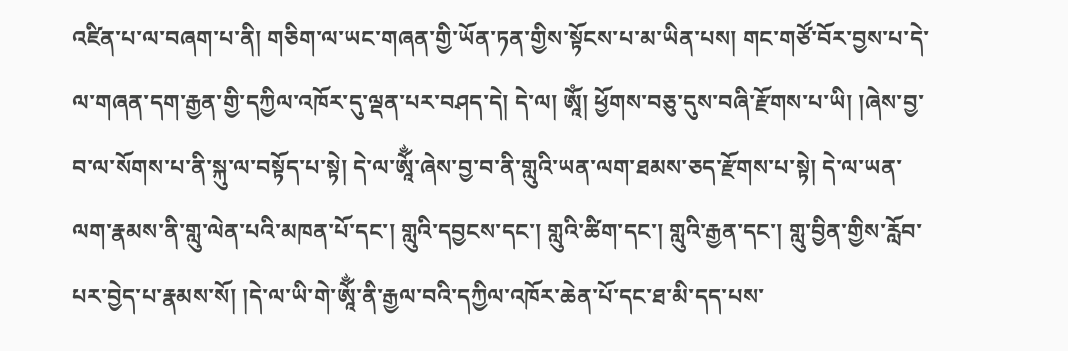འཛིན་པ་ལ་བཞག་པ་ནི། གཅིག་ལ་ཡང་གཞན་གྱི་ཡོན་ཏན་གྱིས་སྟོངས་པ་མ་ཡིན་པས། གང་གཙོ་བོར་བྱས་པ་དེ་ལ་གཞན་དག་རྒྱན་གྱི་དཀྱིལ་འཁོར་དུ་ལྡན་པར་བཤད་དེ། དེ་ལ། ཨཱོཾ། ཕྱོགས་བཅུ་དུས་བཞི་རྫོགས་པ་ཡི། །ཞེས་བྱ་བ་ལ་སོགས་པ་ནི་སྐུ་ལ་བསྟོད་པ་སྟེ། དེ་ལ་ཨཱོྂ་ཞེས་བྱ་བ་ནི་གླུའི་ཡན་ལག་ཐམས་ཅད་རྫོགས་པ་སྟེ། དེ་ལ་ཡན་ལག་རྣམས་ནི་གླུ་ལེན་པའི་མཁན་པོ་དང་། གླུའི་དབྱངས་དང་། གླུའི་ཚིག་དང་། གླུའི་རྒྱན་དང་། གླུ་བྱིན་གྱིས་རློབ་པར་བྱེད་པ་རྣམས་སོ། །དེ་ལ་ཡི་གེ་ཨཱོྂ་ནི་རྒྱལ་བའི་དཀྱིལ་འཁོར་ཆེན་པོ་དང་ཐ་མི་དད་པས་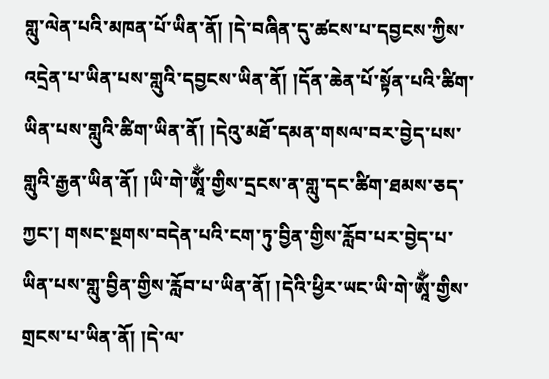གླུ་ལེན་པའི་མཁན་པོ་ཡིན་ནོ། །དེ་བཞིན་དུ་ཚངས་པ་དབྱངས་ཀྱིས་འདྲེན་པ་ཡིན་པས་གླུའི་དབྱངས་ཡིན་ནོ། །དོན་ཆེན་པོ་སྟོན་པའི་ཚིག་ཡིན་པས་གླུའི་ཚིག་ཡིན་ནོ། །དེའུ་མཐོ་དམན་གསལ་བར་བྱེད་པས་གླུའི་རྒྱན་ཡིན་ནོ། །ཡི་གེ་ཨཱོྂ་གྱིས་དྲངས་ན་གླུ་དང་ཚིག་ཐམས་ཅད་ཀྱང་། གསང་སྔགས་བདེན་པའི་ངག་ཏུ་བྱིན་གྱིས་རློབ་པར་བྱེད་པ་ཡིན་པས་གླུ་བྱིན་གྱིས་རློབ་པ་ཡིན་ནོ། །དེའི་ཕྱིར་ཡང་ཡི་གེ་ཨཱོྂ་གྱིས་གྲངས་པ་ཡིན་ནོ། །དེ་ལ་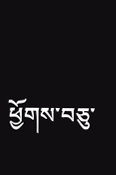ཕྱོགས་བཅུ་